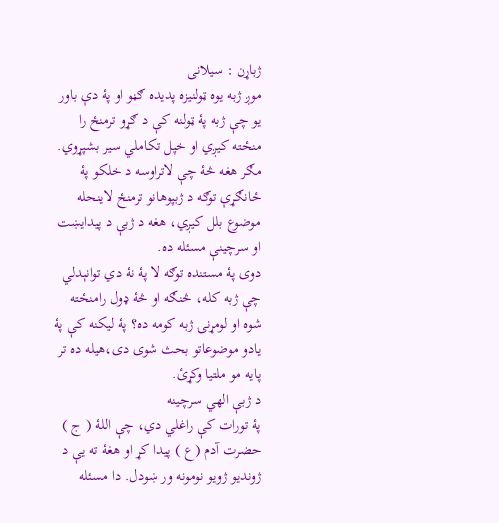ژباړن : سیلانی
موږ ژبه يوه ټولنيزه پديده ګڼو او پۀ دې باور يو چې ژبه پۀ ټولنه کې د ګړو ترمنځ را منځته کيږي او خپل تکاملي سير بشپړوي. مګر هغه څۀ چې لاتراوسه د خلکو پۀ ځانګړې توګه د ژبپوهانو ترمنځ لاینحله موضوع بلل کيږي، هغه د ژبې د پيدايښت او سرچينې مسئله ده.
دوی پۀ مستنده توګه لا پۀ نۀ دي توانېدلي چې ژبه کله، څنګه او څۀ ډول رامنځته شوه او لومړنۍ ژبه کومه ده؟ پۀ ليکنه کې پۀ يادو موضوعاتو بحث شوی دی،هیله ده تر پايه مو ملتيا وکړئ.
د ژبې الهي سرچينه
پۀ تورات کې راغلي دي، چې اللۀ ( ج ) حضرت آدم (ع ) پيدا کړ او هغۀ ته يې د ژونديو ژويو نومونه ور ښودل. دا مسئله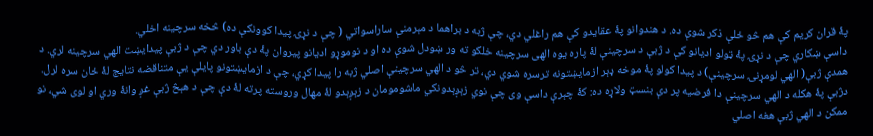پۀ قران کريم کې هم څو ځلې ذکر شوې ده. د هندوانو پۀ عقايدو کې هم راغلي دي، چې ژبه د براهما د مېرمنې ساراسواتي ( چې د نړۍ پيدا کوونکې ده) څخه سرچينه اخلي.
داسې ښکاري چې د نړۍ پۀ ټولو اديانو کې د ژبې د سرچينې لۀ پاره يوه الهی سرچينه خلکو ته ور ښودل شوې ده او د نوموړو ادیانو پيروان پۀ دې باور دي چې د ژبې پيدايښت الهي سرچينه لري. د همدې ژبې( الهي لومړنۍ سرچينې) د پيدا کولو پۀ موخه ډېر ازمايښتونه ترسره شوي دي، تر څو د الهي سرچينې اصلي ژبه را پيدا کړي، چې د ازمايښتونو پايلې يې متناقضه نتایج لۀ ځان سره لرل.
دژبې پۀ هکله د الهي سرچينې دا فرضيه پر دې بنسټ ولاړه ده: کۀ چېرې داسې وی چې نوي زېږېدونکي ماشومومان د زېږېدو لۀ مهال وروسته پرته لۀ دې چې د هېڅ ژبې غږ وانۀ وري او لوی شي، نو ممکن د الهي ژبې هغه اصلي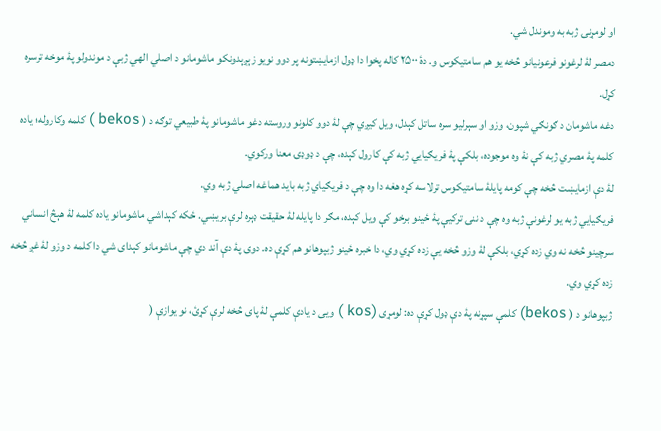او لومړنۍ ژبه به وموندل شي.
دمصر لۀ لرغونو فرعونیانو څخه يو هم سامتیکوس و. دۀ ۲۵۰۰ کاله پخوا دا ډول ازمايښتونه پر دوو نويو زېږېدونکو ماشومانو د اصلي الهي ژبې د موندولو پۀ موخه ترسره کړل.
دغه ماشومان د ګونګي شپون، وزو او سېرليو سره ساتل کېدل، ويل کيږي چې لۀ دوو کلونو وروسته دغو ماشومانو پۀ طبيعي توګه د ( bekos ) کلمه وکاروله؛ ياده کلمه پۀ مصري ژبه کې نۀ وه موجوده، بلکې پۀ فريګيايي ژبه کې کارول کېده، چې د ډوډۍ معنا ورکوي.
لۀ دې ازمايښت څخه چې کومه پايلۀ سامتيکوس ترلاسه کړه هغه دا وه چې د فريګياي ژبه بايد هماغه اصلي ژبه وي.
فريګيايي ژبه يو لرغونې ژبه وه چې د ننۍ ترکيې پۀ ځينو برخو کې ويل کېده، مګر دا پايله لۀ حقيقت ډېره لرې بريښي. ځکه کېداشي ماشومانو ياده کلمه لۀ هېڅ انساني سرچينو څخه نه وي زده کړي، بلکې لۀ وزو څخه يې زده کړي وي، دا خبره ځينو ژبپوهانو هم کړې ده. دوی پۀ دې آند دي چې ماشومانو کېدای شي دا کلمه د وزو لۀ غږ څخه زده کړي وي.
ژبپوهانو د ( bekos) کلمې سپړنه پۀ دې ډول کړې ده: لومړی (kos ) ویی د يادې کلمې لۀ پای څخه لرې کړئ، نو یوازې (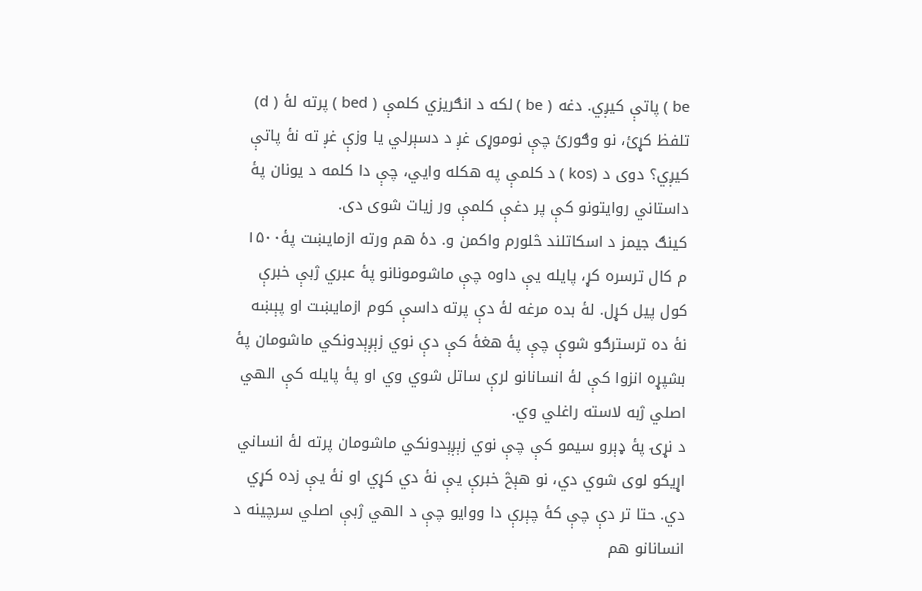be ) پاتې کيږي. دغه ( be ) لکه د انګريزي کلمې ( bed ) پرته لۀ ( d) تلفظ کړئ، نو وګورئ چې نوموړی غږ د دسېرلي يا وزې غږ ته نۀ پاتې کيږي؟ دوی د (kos ) د کلمې په هکله وايي، چې دا کلمه د يونان پۀ داستاني روايتونو کې پر دغې کلمې ور زیات شوی دی.
کينګ جیمز د اسکاتلند څلورم واکمن و. دۀ هم ورته ازمایښت پۀ۱۵۰۰ م کال ترسره کړ، پايله يې داوه چې ماشومونانو پۀ عبري ژبې خبرې کول پيل کړل. لۀ بده مرغه لۀ دې پرته داسې کوم ازمايښت او پېښه نۀ ده ترسترګو شوې چې پۀ هغۀ کې دې نوي زېږېدونکي ماشومان پۀ بشپړه انزوا کې لۀ انسانانو لرې ساتل شوي وي او پۀ پايله کې الهي اصلي ژبه لاسته راغلي وي.
د نړۍ پۀ ډېرو سيمو کې چې نوي زېږېدونکي ماشومان پرته لۀ انساني اړيکو لوی شوي دي، نو هېڅ خبرې يې نۀ دي کړي او نۀ يې زده کړي دي. حتا تر دې چې کۀ چېرې دا ووايو چې د الهي ژبې اصلي سرچينه د انسانانو هم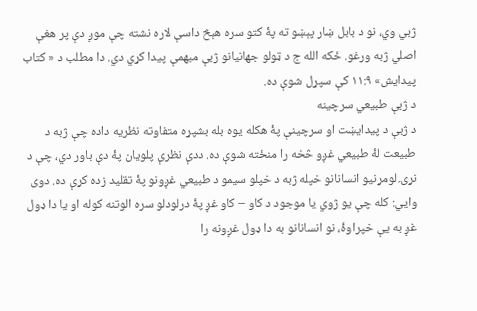ژبي وي، نو د بابل ښار پېښو ته پۀ کتو سره هېڅ داسې لاره نشته چې موږ دې پر هغې اصلي ژبه ورغو. ځکه الله ج د ټولو جهانیانو ژبې مبهمې پيدا کړي دي. دا مطلب د « کتاب پیدایش» ۱۱:۹ کې سپړل شوې ده.
د ژبې طبیعي سرچينه
د ژبې د پيدايښت او سرچينې پۀ هکله يوه بله بشپړه متفاوته نظریه داده چې ژبه د طبیعت لۀ طبیعي غږو څخه را منځته شوې ده. ددې نظرې پلويان پۀ دې باور دي، چې د نړۍ لومړنيو انسانانو خپله ژبه د خپلو سيمو د طبيعي غږونو پۀ تقليد زده کړې ده. دوی وايي: کله چې يو ژوي يا موجود د کاو – کاو غږ پۀ درلودلو سره الوتنه کوله او يا دا ډول غږ به يې خپراوۀ، نو انسانانو به دا ډول غږونه را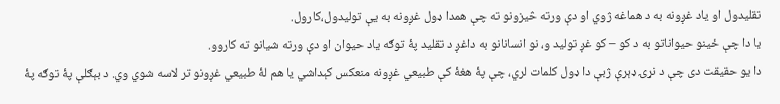تقليدول او ياد غږونه به د هماغه ژوي او دې ورته څيزونو ته چې همدا ډول غږونه به يې توليدول،کارول.
يا دا چې ځينو حیواناتو به د کو – کو غږ توليد و، نو انسانانو به داغږ د تقليد پۀ توګه یاد حیوان او دې ورته شيانو ته کاروو.
دا یو حقيقت دی چې د نړۍ ډېرې ژبې دا ډول کلمات لري، چې پۀ هغۀ کې طبيعي غږونه منعکس کېداشي يا هم لۀ طبيعي غږونو تر لاسه شوي وي. د بېګلې پۀ توګه پۀ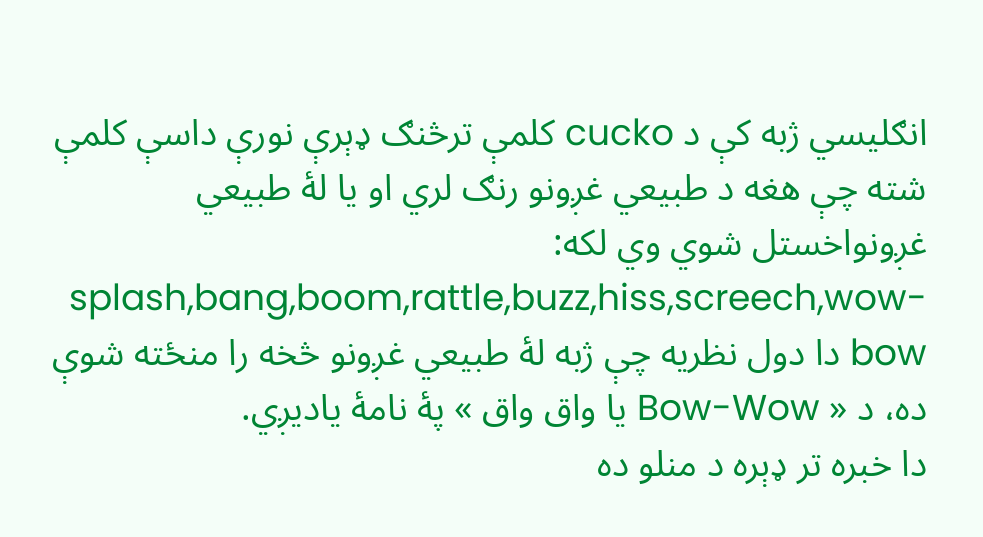انګليسي ژبه کې د cucko کلمې ترڅنګ ډېرې نورې داسې کلمې شته چې هغه د طبيعي غږونو رنګ لري او يا لۀ طبيعي غږونواخستل شوي وي لکه: splash,bang,boom,rattle,buzz,hiss,screech,wow-bow دا دول نظريه چې ژبه لۀ طبیعي غږونو څخه را منځته شوې ده، د « Bow-Wow يا واق واق » پۀ نامۀ ياديږي.
دا خبره تر ډېره د منلو ده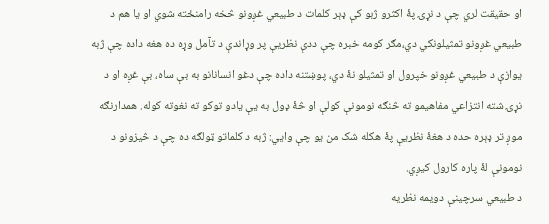او حقيقت لري چې د نړۍ پۀ اکثرو ژبو کې ډېر کلمات د طبيعي غږونو څخه رامنځته شوي او يا هم د طبيعي غږونو تمثيلونکي دي،مګر کومه خبره چې ددې نظريې پر وړاندې د تآمل وړه ده هغه داده چې ژبه يوازې د طبيعي غږونو خپرول او تمثیلو نۀ دي، پوښتنه داده چې دغو انسانانو به بې ساه، بې غږه او د نړۍ شته انتزاعي مفاهیمو ته څنګه نومونې کولې او څۀ ډول به يې يادو توکو ته نغوته کوله. همدارنګه موږ تر ډېره حده د هغۀ نظريې پۀ هکله شک من يو چې وايي: ژبه د کلماتو ټولګه ده چې د څيزونو د نومونې لۀ پاره کارول کيږي.
د طبیعي سرچينې دویمه نظريه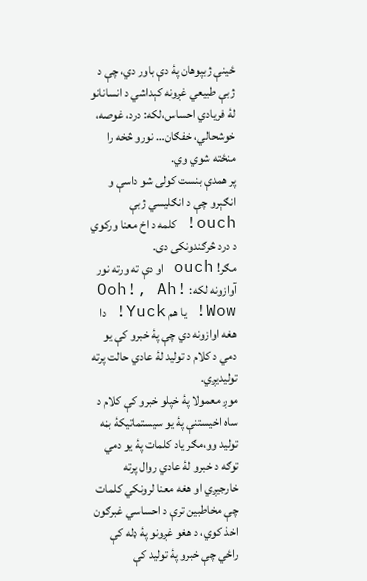ځينې ژبپوهان پۀ دې باور دي، چې د ژبې طبيعي غږونه کېداشي د انسانانو لۀ فریادي احساس،لکه: درد، غوصه، خوشحالي، خفګان… نورو څخه را منځته شوي وي.
پر همدې بنست کولی شو داسې و انګېرو چې د انګليسي ژبې ouch! کلمه د اخ معنا ورکوي د درد څرګندونکی دی.
مګر! ouch او دې ته ورته نور آوازونه لکه: Ooh!, Ah! Wow! يا هم Yuck! دا هغه اوازونه دي چې پۀ خبرو کې يو دمي د کلام د توليد لۀ عادي حالت پرته تولیديږي.
موږ معمولا پۀ خپلو خبرو کې کلام د ساه اخیستنې پۀ يو سيستماتیکۀ بڼه توليد وو،مګر ياد کلمات پۀ يو دمي توګه د خبرو لۀ عادي روال پرته خارجيږي او هغه معنا لرونکي کلمات چې مخاطبين ترې د احساسي غبرګون اخذ کوي، د هغو غږونو پۀ ډله کې راځي چې خبرو پۀ توليد کې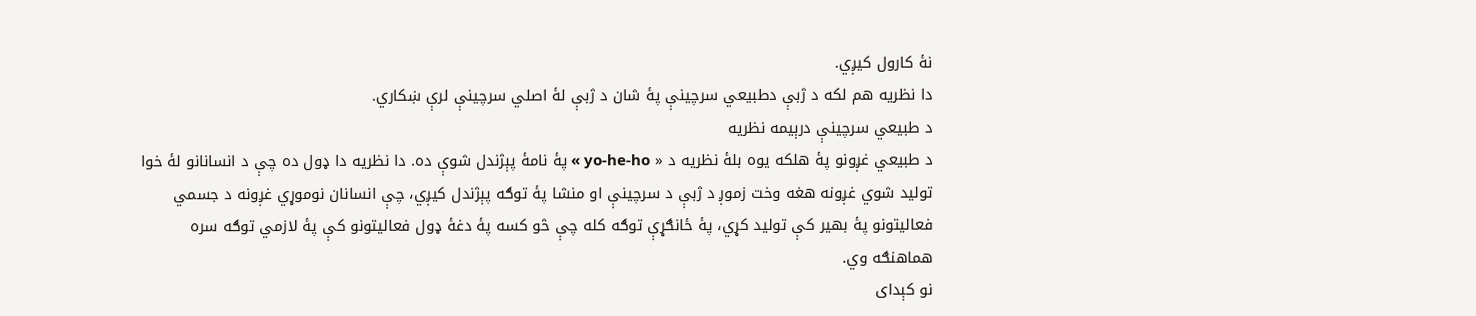نۀ کارول کيږي.
دا نظريه هم لکه د ژبې دطبيعي سرچينې پۀ شان د ژبې لۀ اصلي سرچينې لرې ښکاري.
د طبيعي سرچينې درېيمه نظریه
د طبيعي غږونو پۀ هلکه يوه بلۀ نظريه د « yo-he-ho » پۀ نامۀ پېژندل شوې ده. دا نظريه دا ډول ده چې د انسانانو لۀ خوا توليد شوي غږونه هغه وخت زموږ د ژبې د سرچينې او منشا پۀ توګه پېژندل کیږي، چې انسانان نوموړي غږونه د جسمي فعاليتونو پۀ بهیر کې توليد کړي، پۀ ځانګړې توګه کله چې څو کسه پۀ دغۀ ډول فعاليتونو کې پۀ لازمي توګه سره هماهنګه وي.
نو کېدای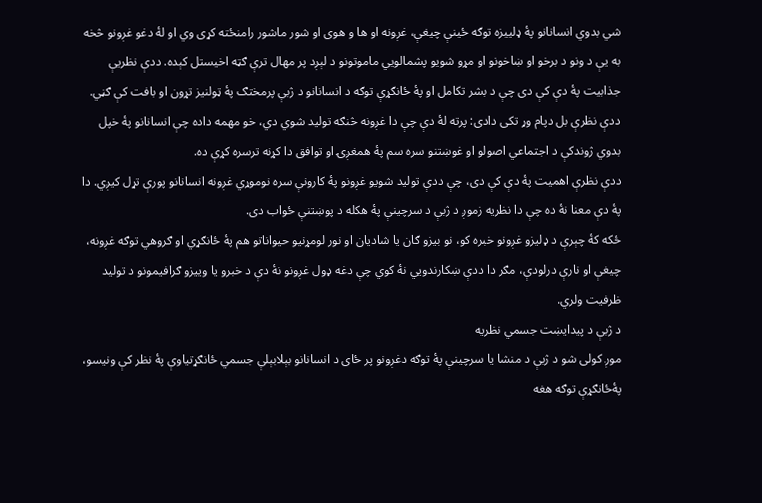شي بدوي انسانانو پۀ ډليیزه توګه ځينې چيغې، غږونه او ها و هوی او شور ماشور رامنځته کړی وي او لۀ دغو غږونو څخه به يې د ونو د برخو او ښاخونو او مړو شویو پشمالويي ماموتونو د لېږد پر مهال ترې ګټه اخیستل کېده. ددې نظريې جذابیت پۀ دې کې دی چې د بشر تکامل او پۀ ځانګړې توګه د انسانانو د ژبې پرمختګ پۀ ټولنيز تړون او بافت کې ګڼي.
ددې نظرې بل دپام وړ تکی دادی: پرته لۀ دې چې دا غږونه څنګه توليد شوي دي، خو مهمه داده چې انسانانو پۀ خپل بدوي ژوندکې د اجتماعي اصولو او غوښتنو سره سم پۀ همغږۍ او توافق دا کړنه ترسره کړې ده.
ددې نظرې اهمیت پۀ دې کې دی، چې ددې توليد شويو غږونو پۀ کارونې سره نوموړي غږونه انسانانو پورې تړل کيږي. دا پۀ دې معنا نۀ ده چې دا نظريه زموږ د ژبې د سرچينې پۀ هکله د پوښتنې ځواب دی.
ځکه کۀ چېرې د ډليزو غږونو خبره کو، نو بيزو ګان يا شاديان او نور لومړنيو حيواناتو هم پۀ ځانګړي او ګروهي توګه غږونه، چیغې او نارې درلودې، مګر دا ددې ښکارندويي نۀ کوي چې دغه ډول غږونو نۀ دې د خبرو يا ويیزو ګرافيمونو د توليد ظرفيت ولري.
د ژبې د پيدايښت جسمي نظريه
موږ کولی شو د ژبې د منشا یا سرچينې پۀ توګه دغږونو پر ځای د انسانانو بېلابېلې جسمي ځانګړتیاوې پۀ نظر کې ونيسو، پۀځانګړې توګه هغه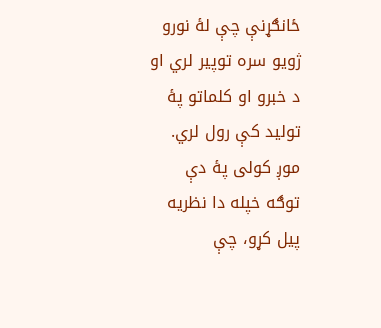ځانګړنې چې لۀ نورو ژويو سره توپير لري او د خبرو او کلماتو پۀ توليد کې رول لري.
موږ کولی پۀ دې توګه خپله دا نظريه پيل کړو، چې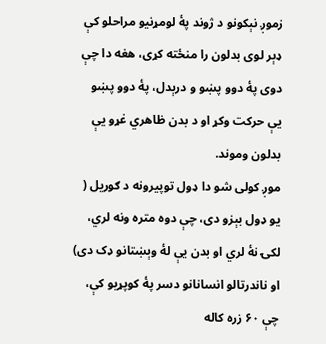زموږ نېکونو د ژوند پۀ لومړنيو مراحلو کې ډېر لوی بدلون را منځته کړی، هغه دا چې دوی پۀ دوو پښو و درېدل، پۀ دوو پښو يې حرکت وکړ او د بدن ظاهري غړو يې بدلون وموند.
موږ کولی شو دا ډول توپیرونه د ګوريل ( يو ډول بېزو دی، چې دوه متره ونه لري، لکۍ نۀ لري او بدن يې لۀ وېښتانو ډک دی) او ناندرتالو انسانانو دسر پۀ کوپړيو کې، چې ۶۰ زره کاله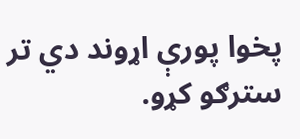پخوا پورې اړوند دي تر سترګو کړو.